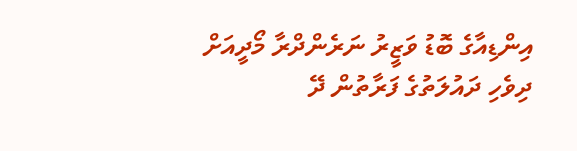އިންޑިއާގެ ބޮޑު ވަޒީރު ނަރެންދްރާ މޯދީއަށް ދިވެހި ދައުލަތުގެ ފަރާތުން ދޭ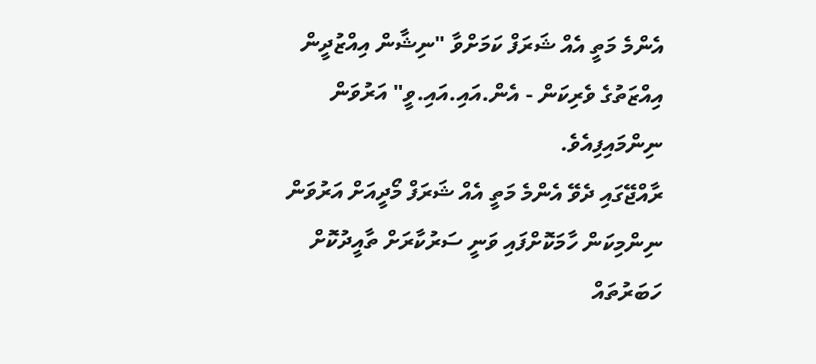އެންމެ މަތީ އެއް ޝަރަފް ކަމަށްވާ "ނިޝާން އިއްޒުދީން އިއްޒަތުގެ ވެރިކަން - އެން.އައި.އައި.ވީ" އަރުވަން ނިންމައިފިއެވެ.
ރާއްޖޭގައި ދެވޭ އެންމެ މަތީ އެއް ޝަރަފް މޯދީއަށް އަރުވަން ނިންމިކަން ހާމަކޮށްފައި ވަނީ ސަރުކާރަށް ތާއީދުކޮށް ހަބަރުތައް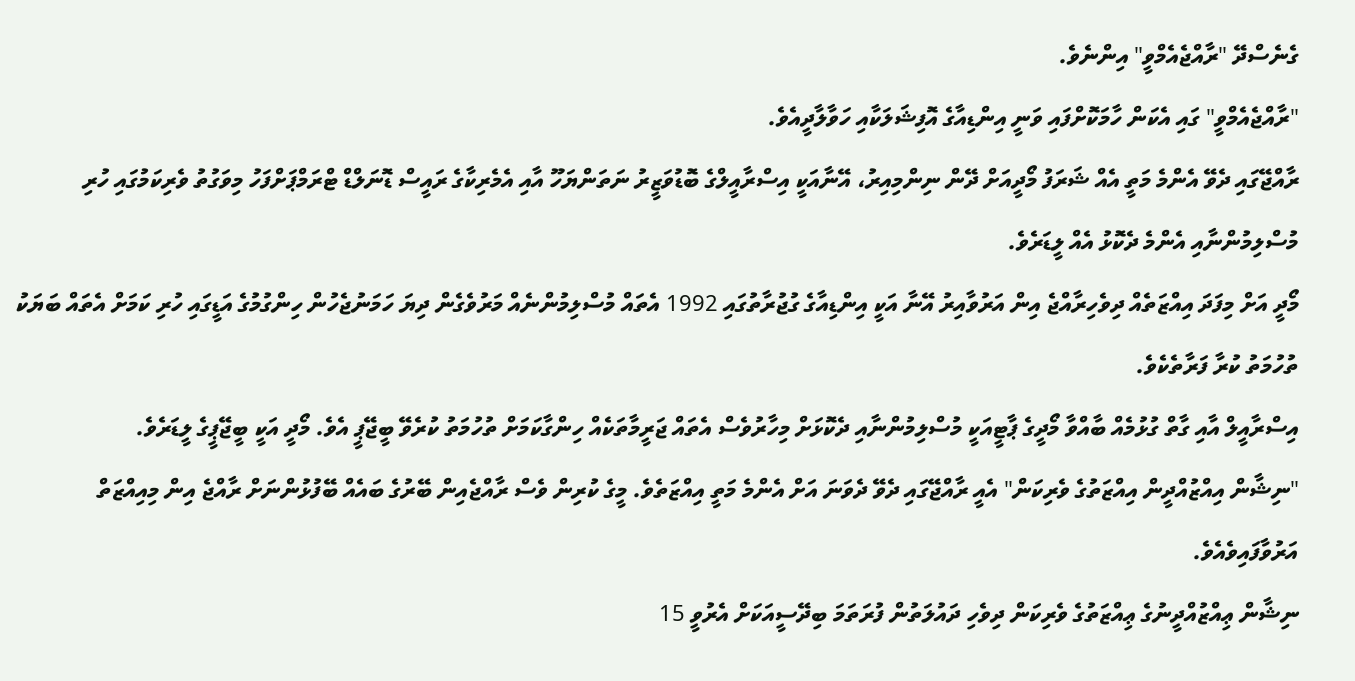ގެނެސްދޭ "ރާއްޖެއެމްވީ" އިންނެވެ.
"ރާއްޖެއެމްވީ" ގައި އެކަން ހާމަކޮށްފައި ވަނީ އިންޑިއާގެ އޮފިޝަލަކާއި ހަވާލާދީއެވެ.
ރާއްޖޭގައި ދެވޭ އެންމެ މަތީ އެއް ޝަރަފު މޯދީއަށް ދޭން ނިންމިއިރު، އޭނާއަކީ އިސްރާއީލްގެ ބޮޑުވަޒީރު ނަތަންޔަހޫ އާއި އެމެރިކާގެ ރައީސް ޑޮނަލްޑް ޓްރަމްޕަށްފަހު މިވަގުތު ވެރިކަމުގައި ހުރި މުސްލިމުންނާއި އެންމެ ދެކޮޅު އެއް ލީޑަރެވެ.
މޯދީ އަށް މިފަދަ އިއްޒަތެއް ދިވެހިރާއްޖެ އިން އަރުވާއިރު އޭނާ އަކީ އިންޑިއާގެ ގުޖުރާތުގައި 1992 އެތައް މުސްލިމުންނެއް މަރުވެގެން ދިޔަ ހަމަނުޖެހުން ހިންގުމުގެ އަޑީގައި ހުރި ކަމަށް އެތައް ބަޔަކު ތުހުމަތު ކުރާ ފަރާތެކެވެ.
އިސްރާއީލް އާއި ގާތް ގުޅުމެއް ބާއްވާ މޯދީގެ ޕާޓީއަކީ މުސްލިމުންނާއި ދެކޮޅަށް މިހާރުވެސް އެތައް ޖަރީމާތަކެއް ހިންގާކަމަށް ތުހުމަތު ކުރެވޭ ބީޖޭޕީ އެވެ. މޯދީ އަކީ ބީޖޭޕީގެ ލީޑަރެވެ.
"ނިޝާން އިއްޒުއްދީން އިއްޒަތުގެ ވެރިކަން" އެއީ ރާއްޖޭގައި ދެވޭ ދެވަނަ އަށް އެންމެ މަތީ އިއްޒަތެވެ. މީގެ ކުރިން ވެސް ރާއްޖެއިން ބޭރުގެ ބައެއް ބޭފުޅުންނަށް ރާއްޖެ އިން މިއިއްޒަތް އަރުވާފައިވެއެވެ.
ނިޝާން ޢިއްޒުއްދީނުގެ ޢިއްޒަތުގެ ވެރިކަން ދިވެހި ދައުލަތުން ފުރަތަމަ ބިދޭސީއަކަށް އެރުވީ 15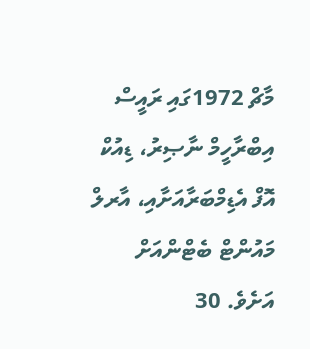މާޗް 1972ގައި ރައީސް އިބްރާހީމް ނާޞިރު، ޑިއުކް އޮފް އެޑިމްބަރާއަށާއި، އާރލް މައުންޓް ބެޓްންއަށް އަށެވެ. 30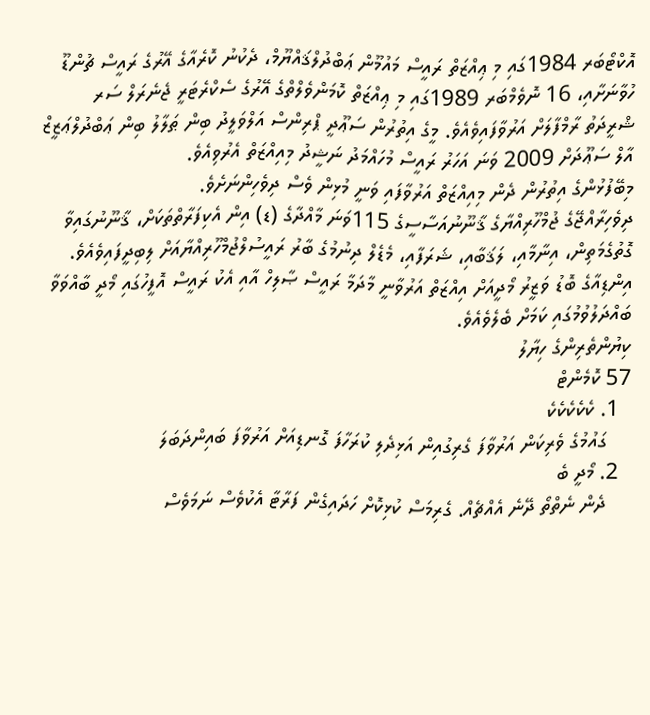އޮކްޓޯބަރ 1984ގައި މި ޢިއްޒަތް ރައީސް މައުމޫން ޢަބްދުލްޤައްޔޫމް، ދެކުނު ކޮރެއާގެ އޭރުގެ ރައީސް ޗުންޑޫ ހުވާނަށާއި، 16 ނޮވެމްބަރ 1989ގައި މި ޢިއްޒަތް ކޮމަންވެލްތްގެ އޭރުގެ ސެކްރެޓަރީ ޖެނެރަލް ސަރ ޝްރީދަތު ރާމްފާލަށް އަރުވާފައިވެއެވެ. މީގެ އިތުރުން ސަޢޫދީ ޕްރިންސް އަލްވަލީދު ބިން ޠަލާލު ބިން ޢަބްދުލްޢަޒީޒް އާލް ސަޢޫދަށް 2009 ވަނަ އަހަރު ރައީސް މުހައްމަދު ނަޝީދު މިއިއްޒަތް އެރުވިއެވެ.
މިބޭފުޅުންގެ އިތުރުން ދެން މިއިއްޒަތް އަރުވާފައި ވަނީ މުޅިން ވެސް ދިވެހިންނަށެވެ.
ދިވެހިރާއްޖޭގެ ޖުމްހޫރިއްޔާގެ ޤާނޫނުއަސާސީގެ 115ވަނަ މާއްދާގެ (ޑ) އިން އެކިފަރާތްތަކަށް، ޤާނޫނުގައިވާ ގޮތުގެމަތިން، އިނާމާއި، ލަޤަބާއި، ޝަރަފާއި، މެޑެލް ދިނުމުގެ ބާރު ރައީސުލްޖުމްހޫރިއްޔާއަށް ލިބިދީފައިވެއެވެ.
އިންޑިއާގެ ބޮޑު ވަޒީރު މޯދީއަށް އިއްޒަތް އަރުވާނީ މާދަމާ ރައީސް ޞާލިހް އާއި އެކު ރައީސް އޮފީހުގައި މޯދީ ބާއްވަވާ ބައްދަލުވުމުގައި ކަމަށް ބެލެވެއެވެ.
ކިޔުންތެރިންގެ ހިޔާލު
57 ކޮމެންޓް
  1. ކެކެކެކެކެ
    ގައުމުގެ ވެރިކަން އަރުވާފަ ގެރިގުއިން އަޅިދެލި ކުރަހާފަ ގޮނޑިއަށް އަރުވާފަ ބައިންދަބަލަ
  2. މޯދީ ބެ
    ދެން ނެތްތޯ ދޭނެ އެއްޗެއް. ގެރިމަސް ކުޅިކޮށް ހަދައިގެން ފަރާޓާ އެކުވެސް ނަމަވެސް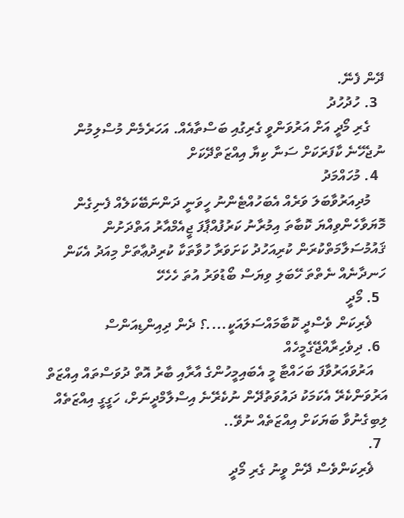ދޭން ފެނޭ.
  3. ހުދުހުދު
    ގެރި މޯދީ އަށް އަރުވަންވީ ގެރިގުއި ބަސްތާއެއް. އަހަރެމެން މުސްލިމުން ނުޖެހޭނެ ކާފަރަކަށް ސަނާ ކިޔާ އިއްޒަތްދޭކަށް
  4. މުހައްމަދު
    މުދިއަރުވާބަލަ ވަރެއް އެބަހުއްޓެންނު ހީވަނީ ދަންނަބޭކަލެއް ފެނިގެން މޮޔަވާހެންވިއްޔަ ކޮބާތަ އިމުރާނު ކަރުފުއްޕާފަ ޖީއެމްއާރު އަތްދަށުން ޤައުމުސަލާމަތްކުރަން ކުރިއަހުދު ކަށަވަރާ ހުވާތަކާ ކުރިދުޢާތަށް މިއަދު އެކަން ހަނދާނެއް ނެތްތަ ހޭބަލި ވިޔަސް ބޯޑުވަރު އުތަ ހެހެހޭ
  5. މޯދީ
    ޥެރިކަން ވެސްދީ ކޮބާމައްސަލައަކީ....؟ ދެން ދިއިންޑިއަންސް
  6. ދިވެހިރާއްޖޭގެމީހެއް
    އަރުވައަރުވާފަ ބަހައްޓާ މީ އެބައިމީހުންގެ އާރާއި ބާރު އޮތް ދުވަސްތައް އިއްޒަތް އަރުވަންކެރޭ އެކަމަކު ދައުވަތުދޭން ނުކެރޭނެ އިސްލާމްދީނަށް، ހަގީގީ އިއްޒަތެއް ލިބިގެނުވާ ބަޔަކަށް އިއްޒަތެއް ނުވޭ..
  7.
    ޥެރިކަންވެސް ދޭން ވީނު ގެރި މޯދީ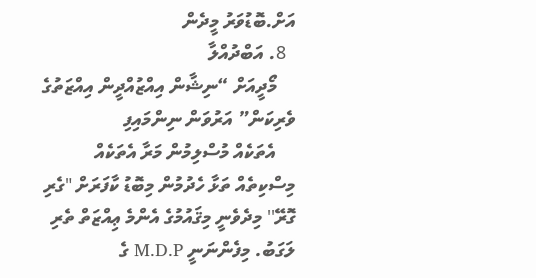އަށް.ބޮޑުވަރު މީދެން
  8. އަބްދުއްލާ
    މޯދީއަށް “ނިޝާން އިއްޒުއްދީން އިއްޒަތުގެ ވެރިކަން” އަރުވަން ނިންމައިފި
    އެތަކެއް މުސްލިމުން މަރާ އެތަކެއް މިސްކިތެއް ތަޅާ ހެދުމުން މިބޮޑު ކާފަރަށް "ގެރި ގޮރޭ'' މިދެވެނީ މިޤައުމުގެ އެންމެ ޢިއްޒަތް ތެރި ލަގަބު. މިފެންނަނީ M.D.P ގެ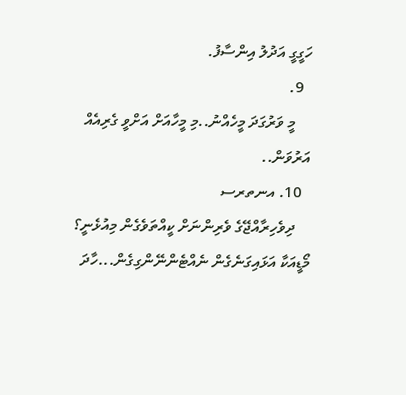ހަގީގީ އަދުލު އިންސާފު.
  9.
    މީ ވަރުގަދަ މީހެއްނު..މި މީހާއަށް އަށްވީ ގެރިއެއް އަރުވަން..
  10. އނތރސ
    ދިވެހިރާއްޖޭގެ ވެރިންނަށް ކީއްތަވެގެން މިއުޅެނީ؟ މޯޑީއަކާ އަޅައިގަނެގެން ނެއްޓެންނޭންގިގެން...ހާދަ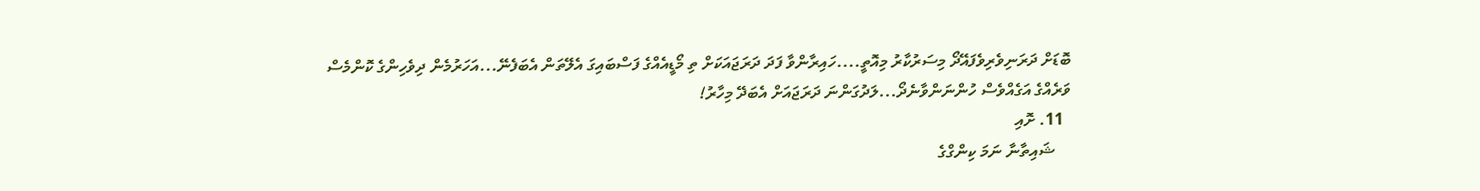ބޮޑަށް ދަރަނިވެރިވެފައޭދޯ މިސަރުކާރު މިއޮތީ....ހައިރާންވާ ފަދަ ދަރަޖައަކަށް ތި މޯޑީއެއްގެ ފަސްބައިގަ އެލޭތަން އެބަފެނޭ...އަހަރުމެން ދިވެހިންގެ ކޮންމެސް ވަރެއްގެ އަގެއްވެސް ހުންނަންވާނެދޯ...ލަދުގަންނަ ދަރަޖައަށް އެބަދޭ މިހާރު!
  11. ށޮއި
    ޝައިތާނާ ނަމަ ކިންގްގެ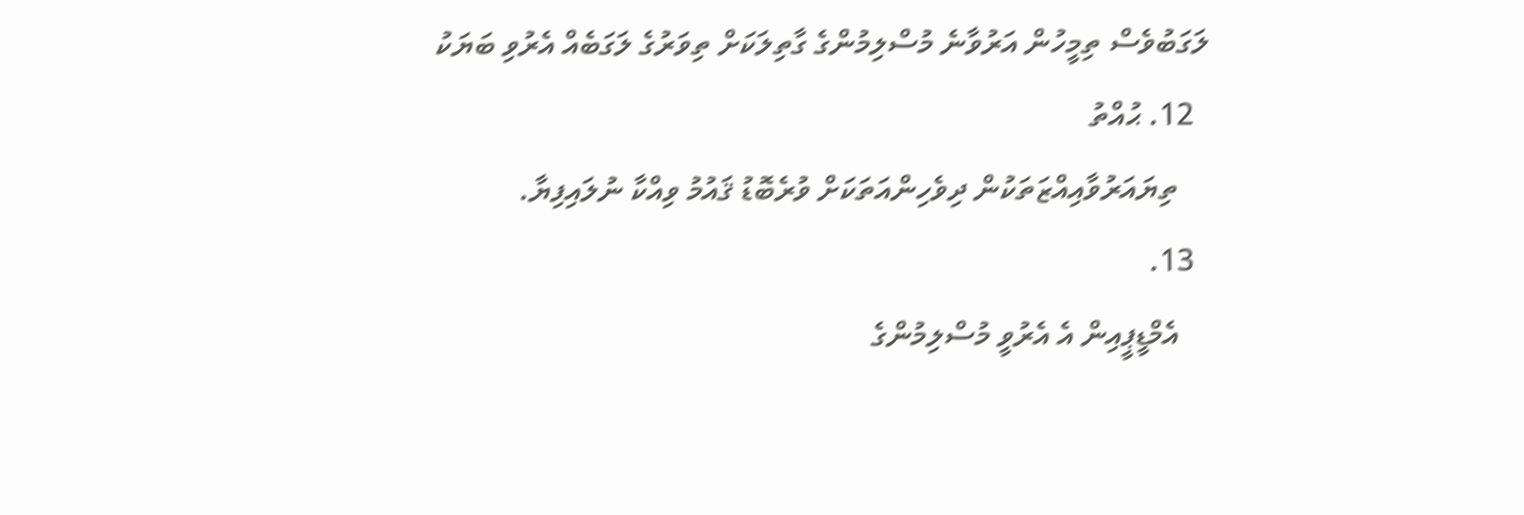ލަގަބުވެސް ތިމީހުން އަރުވާނެ މުސްލިމުންގެ ގާތިލަކަށް ތިވަރުގެ ލަގަބެއް އެރުވި ބަޔަކު
  12. ޙުއްތު
    ތިޔައަރުވާއިއްޒަތަކުން ދިވެހިންއަތަކަށް ވުރެބޮޑު ޤައުމު ވިއްކާ ނުލައިފިޔާ.
  13.
    އެމްޑީޕީއިން އެ އެރުވީ މުސްލިމުންގެ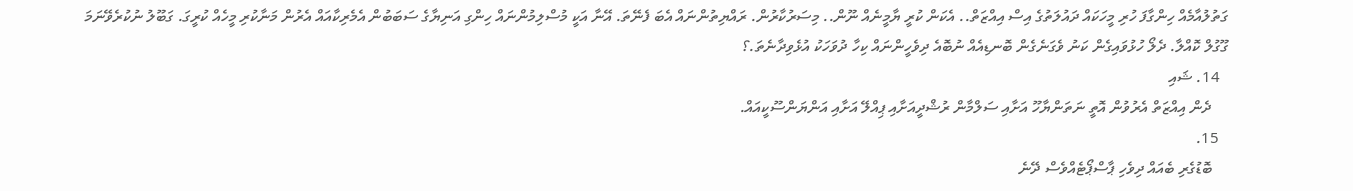ގަތުލުއާމެއް ހިންގާފަ ހުރި މީހަކައް ދައުލަތުގެ އިސް އިއްޒަތް.. އެކަން ކުރީ ޔާމީނެއް ނޫން.. މިސަރުކާރުން. ރައްޔިތުންނައް އެބަ ފެނޭތަ. އޭނާ އަކީ މުސްލިމުންނައް ހިންގި އަނިޔާގެ ސަބަބުން އެމެރިކާއައް އެރުން މަނާކުރި މީހެއް ކުރީގަ. ގަބޫލު ނުކުރެވޭނަމަ ގޫގުލް ކޮއްލާ. ދެލޯ ހުޅުވައިގެން ކަނު ވެގަނެގެން ބޮނޑިއެއް ނުބޮއެ ދިވެހީންނައް ކިހާ ދުވަހަކު އުޅެވިދާނެތަ.؟
  14. ޝައި
    ދެން އިއްޒަތް އެރުވުން އޮތީ ނަތަންޔާހޫ އަށާއި ސަލްމާން ރުޝްދީއަށާއި ޕިއްލޭ އަށާއި އަންޔަންސޫކީއައް.
  15.
    ބޮޑުގެރި ބެއައް ދިވެހި ޕާސްޕޯޓެއްވެސް ދޭނެ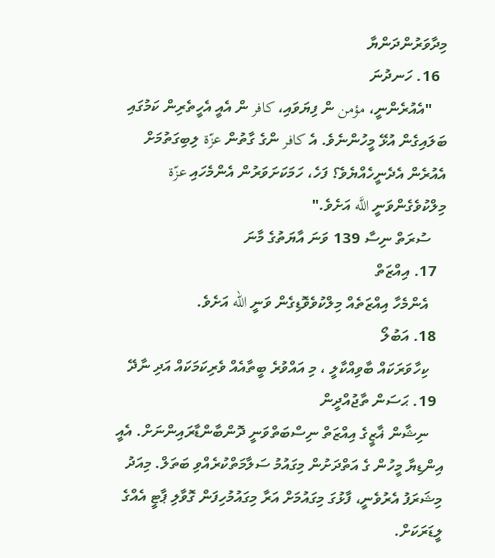މިދާވަރުންދަންޔާ
  16. ހަނދުނަ
    "އެއުރެންނީ، مؤمن ން ފިޔަވައި، كافر ން އެއީ އެހީތެރިން ކަމުގައި ބަލައިގެން އުޅޭ މީހުންނެވެ. އެ كافر ންގެ ގާތުން عزّة ލިބިގަތުމަށް އެއުރެން އެދެނީހެއްޔެވެ؟ ފަހެ، ހަމަކަށަވަރުން އެންމެހައި عزّة މިލްކުވެގެންވަނީ اللَّه އަށެވެ."
    ސުރަތް ނިސާ 139 ވަނަ އާޔަތުގެ މާނަ
  17. އިއްޒަތް
    އެންމެހާ އިއްޒަތެއް މިލްކުވެވޮޑިގެން ވަނީ الله އަށެވެ.
  18. އަބުލޯ
    ކިހާވަރަކައް ބާވިއްކާލީ ، މި އައްވުރެ ބީތާއެއް ވެރިކަމަކައް އަދި ނާދޭ
  19. ޙަސަން ތާޖުއްދީން
    ނިޝާން ޣާޒީގެ އިއްޒަތް ނިސްބަތްވަނީ ދޮންބާންޑާރައިންނަށް. އެއީ އިންޑިޔާ މީހުން ގެ އަތްދަށުން މިގައުމު ސަލާމަތްކުރެއްވި ބަތަލް. މިއަދު މިޝަރަފު އެރުވެނީ، ފާޅުގަ މިގައުމަށް އަރާ މިގައުމުހިފަން ގޮވާލި ޕާޓީ އެއްގެ ލީޑަރަކަށް.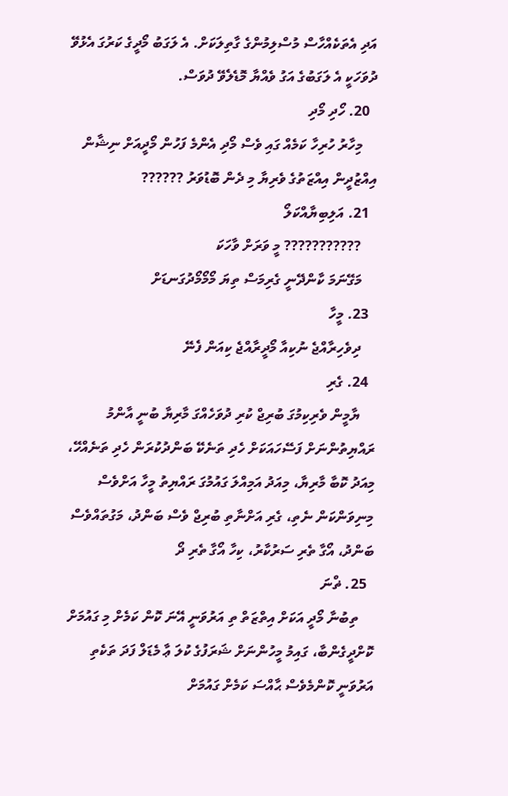އަދި އެތަކެއްހާސް މުސްލިމުންގެ ގާތިލަކަށް. އެ ލަގަބު މޯދީގެ ކަރުގަ އެޅުވޭ ދުވަހަކީ އެ ލަގަބުގެ އަގު ވެއްޔާ މޮޑެލެވޭ ދުވަސް.
  20. ހޯދި މޯދި
    މިހާރު ހުރިހާ ކަމެއް ގައި ވެސް މޯދި އެންމެ ފަހުން މޯދީއަށް ނިޝާން އިއްޒުދީން އިއްޒަތުގެ ވެރިޔާ މި ދެން ބޮޑުވަރު ??????
  21. އަލިބިޔާއްކަލޯ
    ??????????? މީ ވަރަށް ވާހަކަ
    މަގޭނަމަ ކާންދޭނީ ގެރިމަސް ތިޔަ މޯމޯމޯދުގަނޑަށް
  23. މީހާ
    ދިވެހިރާއްޖެ ނުކިއާ މޯދީރާއްޖެ ކިއަން ފެނޭ
  24. ގެރި
    ޔާމީން ވެރިކިމުގަ ބުރިޖް ކުރި ދުވަހެއްގަ މާރިޔާ ބުނީ އާންމު ރައްޔިތުންނަށް ފަސޭހައަކަށް ހެދި ތަނެކޭ ބަންދުކުރަން ހެދި ތަނެއްހޭ، މިއަދު ކޮބާ މާރިޔާ، މިއަދު އަމިއްލަ ގައުމުގަ ރައްޔިތު މީހާ އަށްވެސް މިނިވަންކަން ނެތި، ގެރި އަށްނާތި ބުރިޖް ވެސް ބަންދު، މަގުތައްވެސް ބަންދު، އޯގާ ތެރި ސަރުކާރު، ކިހާ އޯގާ ތެރި ދޯ
  25. ޡްނަ
    ތިބުނާ މޯދީ އަކަށް އިތްޒަތް ތި އަރުވަނީ އޭނަ ކޮން ކަމެށް މި ގައުމަށް ކޮށްދީގެންބާ، ގައިމު މީހުންނަށް ޝަރަފުގެ ކުލަ ޢާ މެޑަލް ފަދަ ތަކެތި އަރުވަނީ ކޮންމެވެސް ޙާއްސަ ކަމެށް ގައުމަށް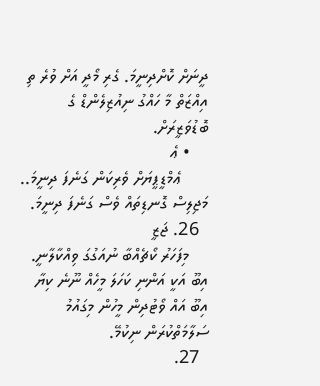ދީނަށް ކޮށްދިނީމަ. ގެރި މޯދީ އަށް ވުރެ ތި އިއްޒަތް މާ ހައްގު ނިއުޒިލެންޑް ގެ ބޮޑުވަޒީރަށް.
    • ޢެ
      ޢެމްޑީޕީޔަށް ވެރިކަން ގަނެފަ ދިނީމަ.. މަޖިލިސް ގޮނޑިތައް ވެސް ގަނެފަ ދިނީމަ.
  26. ޖަޒީ
    މިފަހަރު ކޯޗެއްބާ ނުއަގުގަ ވިއްކާލާނީ. އިބޫ އަކީ އަންނި ކަހަލަ މީހެއް ނޫނެ ކިޔާ އިބޫ އައް ވޯޓުދިން މީހުން މިގައުމު ސަލާމަތްކުރަން ނިކުމޭ.
  27.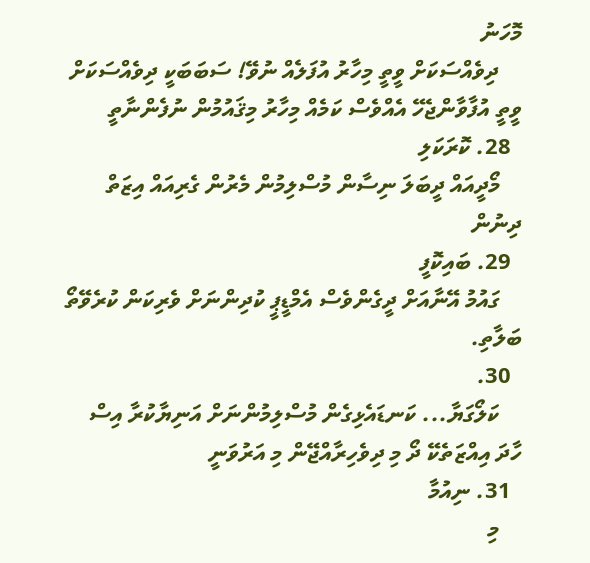މޮހަނު
    ދިވެއްސަކަށް ވީތީ މިހާރު އުފަލެއް ނުވޭ! ސަބަބަކީ ދިވެއްސަކަށް ވީތީ އުފާވާންޖެހޭ އެއްވެސް ކަމެއް މިހާރު މިޤައުމުން ނުފެންނާތީ
  28. ކޮރަކަލި
    މޯދީއައް ދީބަލަ ނިސާން މުސްލިމުން މެރުން ގެރިއައް އިޒަތް ދިނުން
  29. ބައިކޮފީ
    ގައުމު އޭނާއަށް ދީގެންވެސް އެމްޑީޕީ ކުދިންނަށް ވެރިކަން ކުރެވޭތޯ ބަލާތި.
  30.
    ކަލޯގަޔާ... ކަނޑައެޅިގެން މުސްލިމުންނަށް އަނިޔާކުރާ އިސް ހާދަ އިއްޒަތެކޭ ދޯ މި ދިވެހިރާއްޖޭން މި އަރުވަނީ
  31. ނިއުމާ
    މި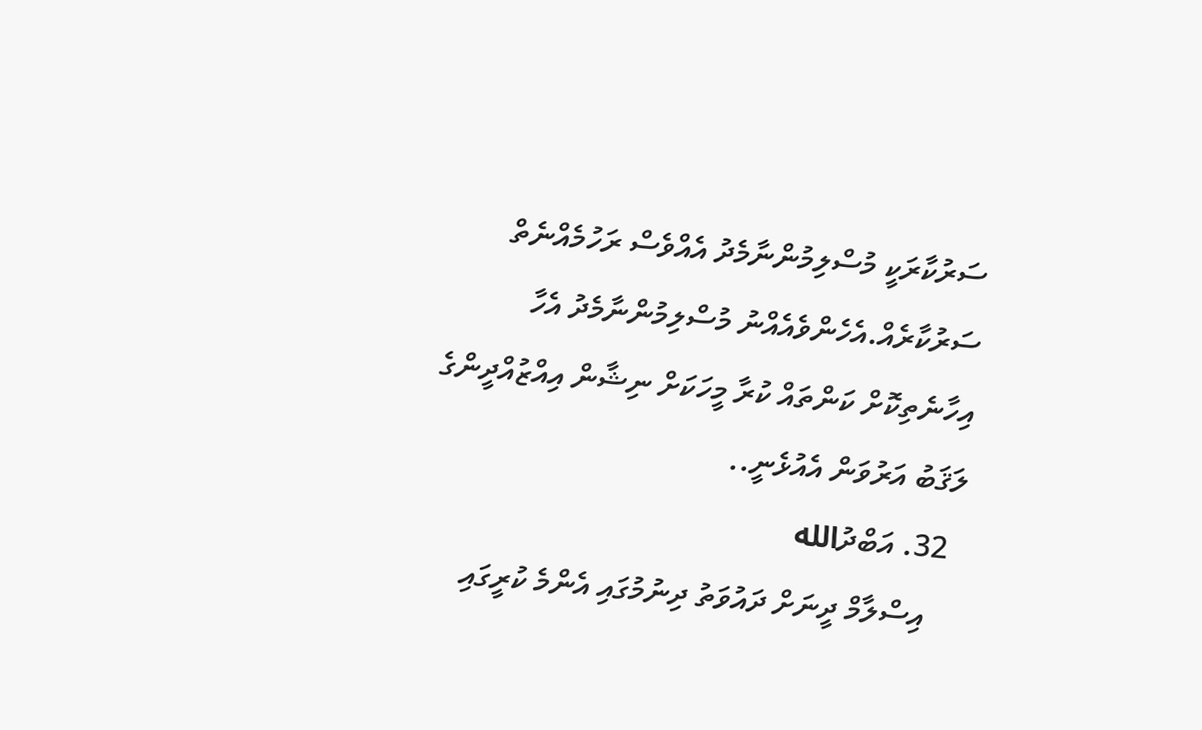ސަރުކާރަކީ މުސްލިމުންނާމެދު އެއްވެސް ރަހުމެއްނެތް ސަރުކާރެއް.އެހެންވެއެއްނު މުސްލިމުންނާމެދު އެހާ އިހާނެތިކޮށް ކަންތައް ކުރާ މީހަކަށް ނިޝާން އިއްޒުއްދީންގެ ލަޤަބު އަރުވަން އެއުޅެނީ..
  32. އަބްދުالله
    އިސްލާމް ދީނަށް ދައުވަތު ދިނުމުގައި އެންމެ ކުރީގައި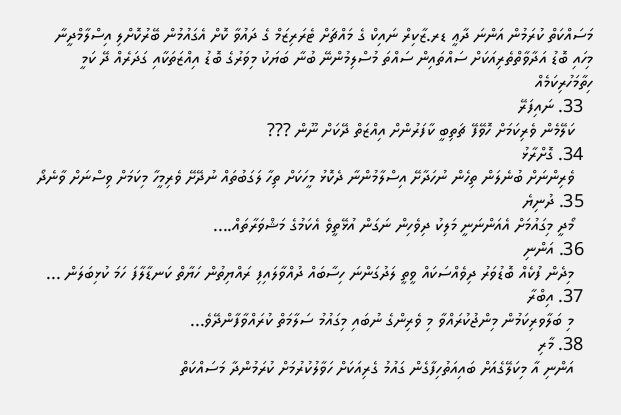މަސައްކަތް ކުރަމުން އަންނަ ދާޢީ ޑރ.ޒާކިރް ނައިކް ގެ މައްޗަށް ޓެރަރިޒަމް ގެ ދައުވާ ކޮށް އެގައުމުން ބޭރުކޮށްލި އިސްލާމްދީނާ މިހައި ބޮޑު އަދާވާތްތެރިއަކަށް ސައްތައިން ސައްތަ މުސްލިމުންނޭ ބުނާ ބަޔަކު މިވަރުގެ ބޮޑު އިއްޒަތަކާއި ގަދަރެއް ދޭ ކަމީ ހިތާމަހުރިކަމެއް
  33. ނައިފަރޭ
    ކަލޭމެން ވެރިކަމަށް ހޮވޭފޭ ޗަތިބީ ކާފަރުންށް އިއްޒަތް ދޭކަށް ނޫން ???
  34. ގޮށްރާޅު
    ވެރިންނަށް ބުނެލަން ތިހެން ނުހަދާށޭ އިސްލާމުންނާ ދެކޮޅު މީހަކަށް ތިހާ ލަގަބުތައް ނުދޭށޭ ވެރިމީހާ މިކަމަށް ވިސްނަށް ވާނެދޯ
  35. ދުނިޔެ
    މޯދީ މިގައުމަށް އެއަންނަނީ މަލިކު ދިވެހިން ނަގަން އުޅޭތީވެ އެކަމުގެ މަޝްވަރާތައް....
  36. އަންނި
    މިދެން ފުކެއް ބޮޑުވަރު ދިވެއްސަކައް ވީތީ ލަދުގަންނަ ހިސާބައް ދުއްވާލައިފި ރައްޔިތުން ހަޔާތް ކަނޑާލާފަ ހަމަ ކުޅިބަލަން ...
  37. އިބްރާ
    މި ބަލާވރިކަމުން މިންޖުކުރައްވާ މި ވެރިންގެ ނުބައި މިގައުމު ސަލާމަތް ކުރައްވާފާންދޭވެ...
  38. މާރި
    އަންނި އާ މިކަލޭގެއަށް ބައިއަތުހިފާގެން ގައުމު ގެރިއަކަށް ހަވާލުކުރުމަށް ކުރަމުންދާ މަސައްކަތް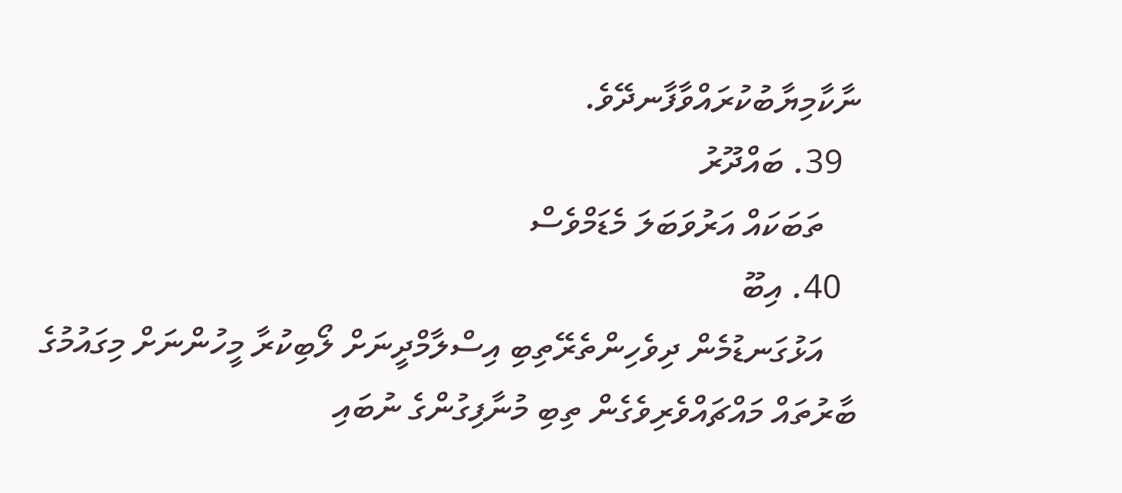ނާކާމިޔާބުކުރައްވާފާނދޭވެ.
  39. ބައްދޫރު
    ތަބަކައް އަރުވަބަލަ މެޑަމްވެސް
  40. އިބޫ
    އަޅުގަނޑުމެން ދިވެހިންތެރޭތިބި އިސްލާމްދީނަށް ލޯބިކުރާ މީހުންނަށް މިގައުމުގެ ބާރުތައް މައްޗައްވެރިވެގެން ތިބި މުނާފިގުންގެ ނުބައި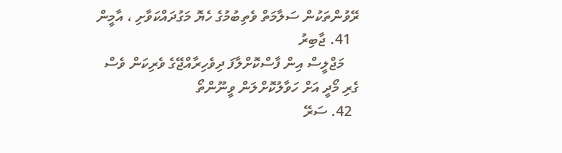ރޭވުންތަކުން ސަލާމަތް ވެތިބުމުގެ ހެޔޮ މަގުދައްކަވާށި ، އާމީން
  41. ޖާބިރު
    މަޖްލީސް އިން ފާސްކޮށްލާފަ ދިވެހިރާއްޖޭގެ ވެރިކަން ވެސް ގެރި މޯދީ އަށް ހަވާލުކޮށްލަން ވީނޫންތޯ
  42. ސަރޭ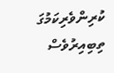ކުރިންވެރިކަމުގަ ތިބިއިރުވެސް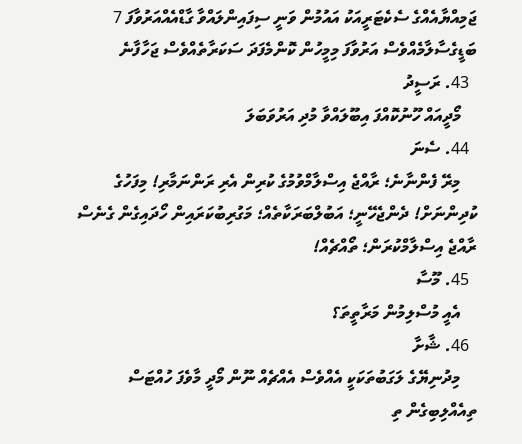ޖަމިއްޔާއެއްގެ ސެކެޓަރީއަކު އައުމުން ވަނީ ސިފައިންލައްވާ ގާޑްއެއްއަރުވާފަ 7 ބަޑީގެސާލާމެއްވެސް އަރުވާފަ މިމީހުން ކޮންމެފަދަ ސަކަރާތެއްވެސް ޖަހާފާނެ
  43. ރަސީދު
    މޯދީއައް ހޫނުކޮއްފަ އިބޫލައްވާ މުދި އަރުވަބަލަ
  44. ސެނަ
    މިރޭ ފެންނާނެ؛ ރާއްޖެ އިސްލާމްވުމުގެ ކުރިން އެރި ރަންނަމާރި! މިފަހުގެ ކުދިންނަށް! ދެންޖެހޭނީ؛ އަބުލްބަރަކާތެއް؛ މަގުރިބުކަރައިން ހޯދައިގެން ގެނެސް ރާއްޖެ އިސްލާމްކުރަން؛ ތޯއްޗެއް!
  45. މޫސާ
    އެއީ މުސްލިމުން މަރާތީތަ؟
  46. ޝާށާ
    މިދުނިޔޭގެ ލަގަބުތަކަކީ އެއްވެސް އެއްޗެއް ނޫން މޯދީ މާވެފަ ހުއްޓަސް ތިއެއްލިބިގެން ތި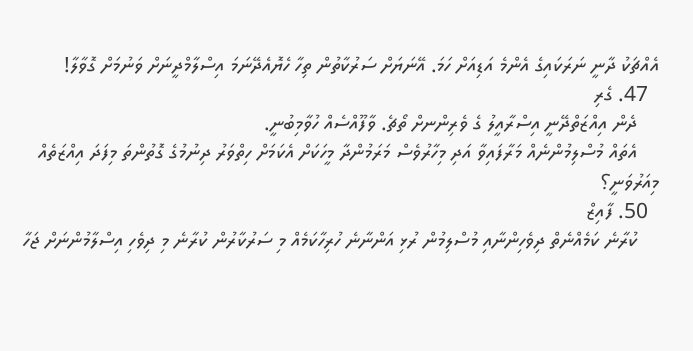އެއްޗަކު ދާނީ ނަރަކައިގެ އެންމެ އަޑިއަށް ހަމަ. އޭނަޔަށް ސަރުކާތުން ތިހާ ހެޔޮއެދޭނަމަ އިސްލާމްދީނަށް ވަނުމަށް ގޮވާލާ!
  47. ގެރި
    ދެން އިއްޒަތްދޭނީ އިސްރާއީލު ގެ ވެރިންނށް ތޯޗެ. ވާފޫއްސެއް ހުވާމިބުނީ.
    އެތައް މުސްލިމުންނެއް މަރާފައިވާ އަދި މިހާރުވެސް މަރަމުންދާ މީހަކަށް އެކަމަށް ހިތްވަރު ދިނުމުގެ ގޮތުންތަ މިފަދަ އިއްޒަތެއް މިއަރުވަނީ؟
  50. ފާއިޒް
    ކުރާނެ ކަމެއްނެތް ދިވެހިންނާއި މުސްލިމުން ރުޅި އަންނާނެ ހުރިހާކަމެއް މި ސަރުކާރުން ކުރާނެ މި ދިވެހި އިސްލާމުންނަށް ޖަހާ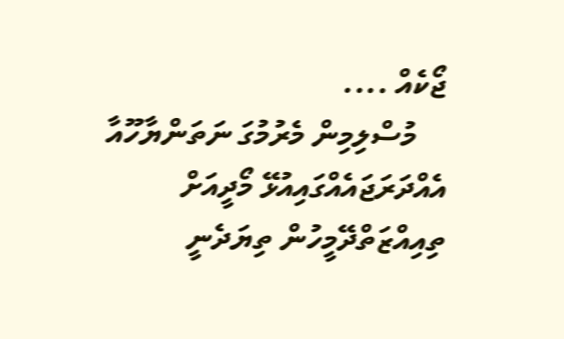ޖޯކެއް ....
    މުސްލިމިން މެރުމުގަ ނަތަންޔާހޫއާ އެއްދަރަޖައެއްގައިއުޅޭ މޯދީއަށް ތިއިއްޒަތްދޭމީހުން ތިޔަދެނީ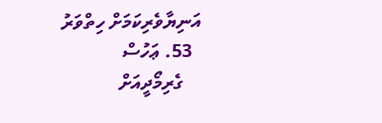އަނިޔާވެރިކަމަށް ހިތްވަރު
  53. ޢަހުސް
    ގެރިމޯދީއަށް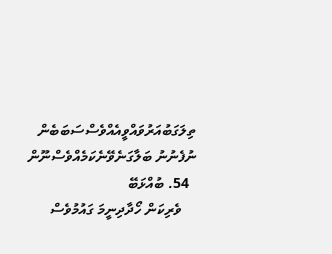ތިލަގަބުއަރުވައްވީއެއްވެސްސަބަބެން ނުފެނުނު ބަލާގަނެވޭނެކަމެއްވެސްނޫން
  54. ބުއްޅަބޭ
    ވެރިކަން ހޯދާދިނީމަ ގައުމުވެސް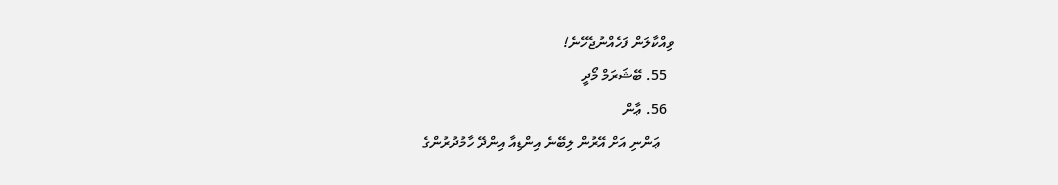ވިއްކާލަން ފަހެއްނުޖެހޭނެ!
  55. ބޭޝަރަމް މޯދީ
  56. ޢާން
    ޢަންނި އަށް އޭރުން ލިބޭނެ އިންޑިއާ އިންދޭ ހާމުދުރުންގެ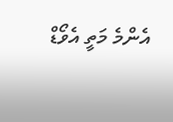އެންމެ މަތީ އެވޯޑް